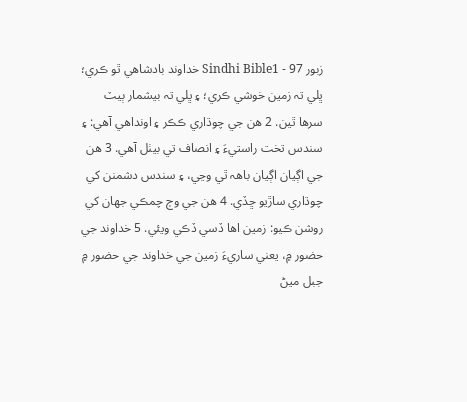زبور 97 - Sindhi Bible1 خداوند بادشاهي ٿو ڪري؛ ڀلي تہ زمين خوشي ڪري؛ ۽ ڀلي تہ بيشمار ٻيٽ سرها ٿين. 2 هن جي چوڌاري ڪڪر ۽ اونداهي آهي: ۽ سندس تخت راستيءَ ۽ انصاف تي بيٺل آهي. 3 هن جي اڳيان اڳيان باهہ ٿي وڃي، ۽ سندس دشمنن کي چوڌاري ساڙيو ڇڏي. 4 هن جي وڄ چمڪي جهان کي روشن ڪيو: زمين اها ڏسي ڏڪي ويئي. 5 خداوند جي حضور ۾، يعني ساريءَ زمين جي خداوند جي حضور ۾ جبل ميڻ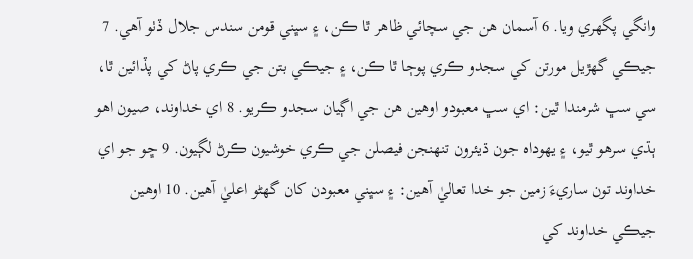وانگي پگهري ويا. 6 آسمان هن جي سچائي ظاهر ٿا ڪن، ۽ سڀني قومن سندس جلال ڏٺو آهي. 7 جيڪي گهڙيل مورتن کي سجدو ڪري پوڄا ٿا ڪن، ۽ جيڪي بتن جي ڪري پاڻ کي پڏائين ٿا، سي سڀ شرمندا ٿين: اي سڀ معبودو اوهين هن جي اڳيان سجدو ڪريو. 8 اي خداوند، صيون اهو ٻڌي سرهو ٿيو، ۽ يهوداہ جون ڌيئرون تنهنجن فيصلن جي ڪري خوشيون ڪرڻ لڳيون. 9 ڇو جو اي خداوند تون ساريءَ زمين جو خدا تعاليٰ آهين: ۽ سڀني معبودن کان گهڻو اعليٰ آهين. 10 اوهين جيڪي خداوند کي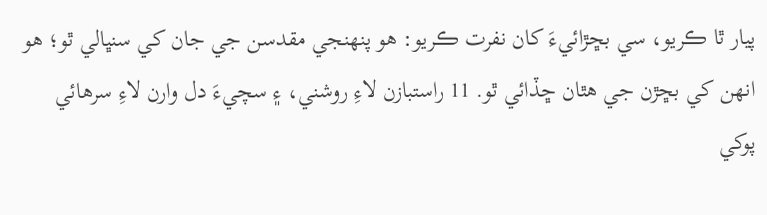پيار ٿا ڪريو، سي بڇڙائيءَ کان نفرت ڪريو: هو پنهنجي مقدسن جي جان کي سنڀالي ٿو؛ هو انهن کي بڇڙن جي هٿان ڇڏائي ٿو. 11 راستبازن لاءِ روشني، ۽ سچيءَ دل وارن لاءِ سرهائي پوکي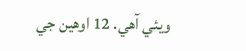ويئي آهي. 12 اوهين جي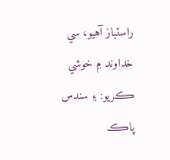راستباز آهيو، سي خداوند ۾ خوشي ڪريو: ۽ سندس پاڪ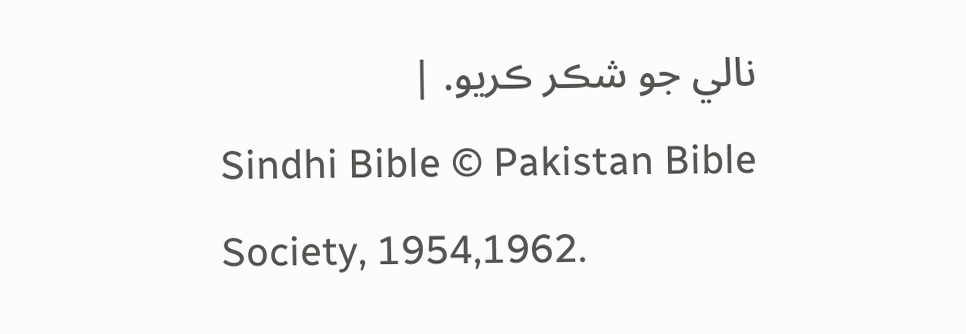نالي جو شڪر ڪريو. |
Sindhi Bible © Pakistan Bible Society, 1954,1962.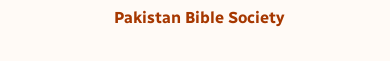Pakistan Bible Society